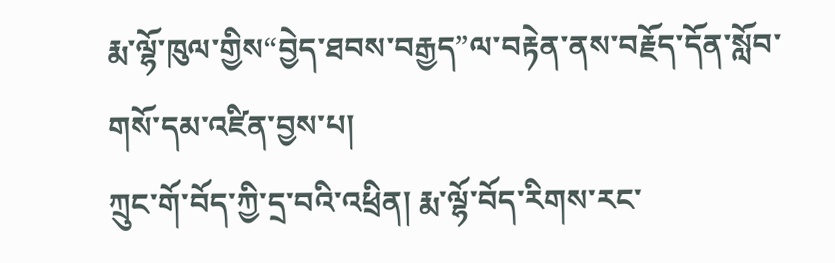རྨ་ལྷོ་ཁུལ་གྱིས“བྱེད་ཐབས་བརྒྱད”ལ་བརྟེན་ནས་བརྗོད་དོན་སློབ་གསོ་དམ་འཛིན་བྱས་པ།
ཀྲུང་གོ་བོད་ཀྱི་དྲ་བའི་འཕྲིན། རྨ་ལྷོ་བོད་རིགས་རང་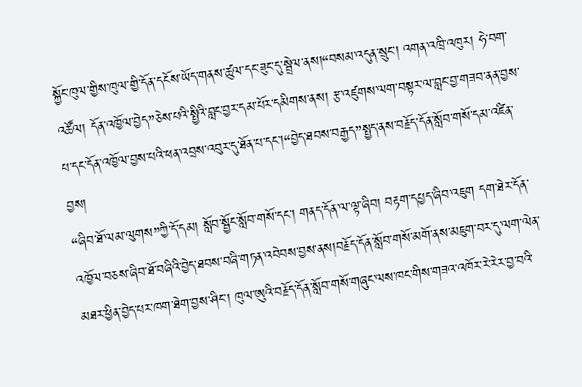སྐྱོང་ཁུལ་གྱིས་ཁུལ་གྱི་དོན་དངོས་ཡོད་གནས་ཚུལ་དང་ཟུང་དུ་སྦྲེལ་ནས།“བསམ་འདུན་སྲུང་། འགན་འཁྲི་འཁུར། ཧེ་བག་འཚོལ། དོན་འཁྱོལ་བྱེད”ཅེས་པའི་སྤྱིའི་བླང་བྱར་དམ་པོར་དམིགས་ནས། རྩ་འཛུགས་ལག་བསྟར་ལ་བླང་བྱ་གཟབ་ནན་བྱས་པ་དང་དོན་འཁྱོལ་བྱས་པའི་ཕན་འབྲས་འབུར་དུ་ཐོན་པ་དང་།“བྱེད་ཐབས་བརྒྱད”སྤྱད་ནས་བརྗོད་དོན་སློབ་གསོ་དམ་འཛིན་བྱས།
“ཞིབ་ཐོ་ལམ་ལུགས”ཀྱི་དོ་དམ། སློབ་སྦྱོང་སློབ་གསོ་དང་། གནད་དོན་ལ་ལྟ་ཞིབ། བརྟག་དཔྱད་ཞིབ་འཇུག དག་ཐེར་དོན་འཁྱོལ་བཅས་ཞིབ་ཐོ་བཞིའི་བྱེད་ཐབས་བཞི་གཏན་འབེབས་བྱས་ནས།བརྗོད་དོན་སློབ་གསོ་མགོ་ནས་མཇུག་བར་དུ་ལག་ལེན་མཐར་ཕྱིན་བྱེད་པར་ཁག་ཐེག་བྱས་ཤིང་། ཁུལ་ཨུའི་བརྗོད་དོན་སློབ་གསོ་གཞུང་ལས་ཁང་གིས་གཟའ་འཁོར་རེ་རེར་བྱ་བའི་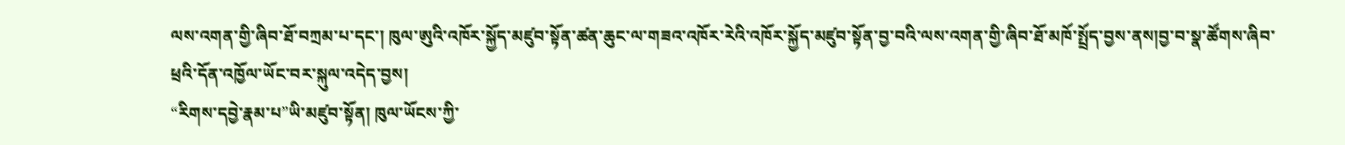ལས་འགན་གྱི་ཞིབ་ཐོ་བཀྲམ་པ་དང་། ཁུལ་ཨུའི་འཁོར་སྐྱོད་མཛུབ་སྟོན་ཚན་ཆུང་ལ་གཟའ་འཁོར་རེའི་འཁོར་སྐྱོད་མཛུབ་སྟོན་བྱ་བའི་ལས་འགན་གྱི་ཞིབ་ཐོ་མཁོ་སྤྲོད་བྱས་ནས།བྱ་བ་སྣ་ཚོགས་ཞིབ་ཕྲའི་དོན་འཁྱོལ་ཡོང་བར་སྐུལ་འདེད་བྱས།
“རིགས་དབྱེ་རྣམ་པ”ཡི་མཛུབ་སྟོན། ཁུལ་ཡོངས་ཀྱི་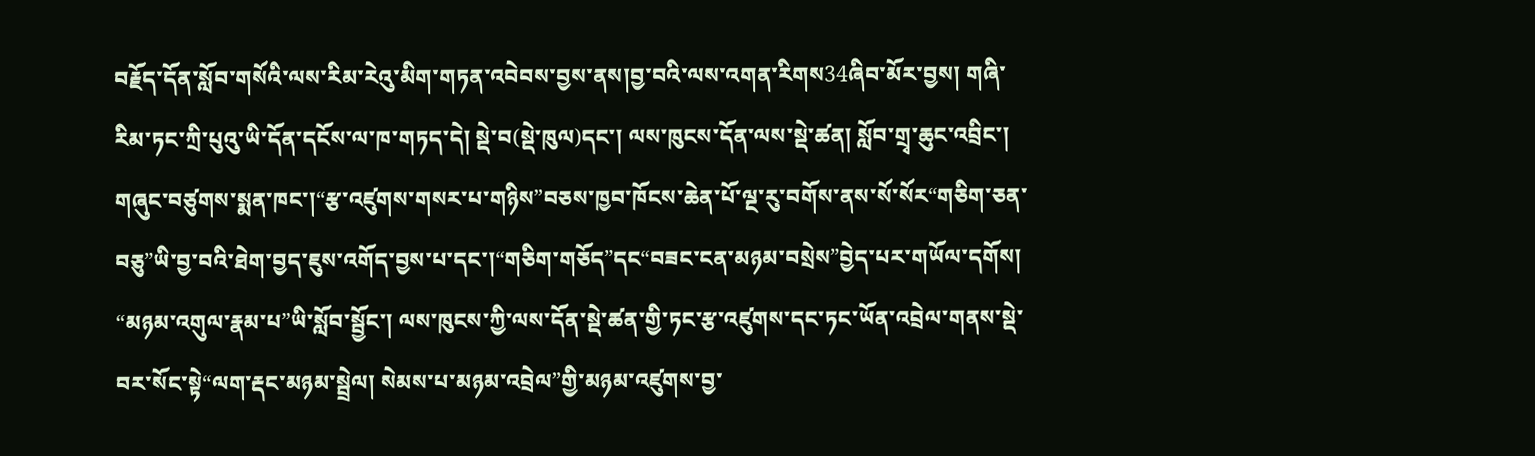བརྗོད་དོན་སློབ་གསོའི་ལས་རིམ་རེའུ་མིག་གཏན་འབེབས་བྱས་ནས།བྱ་བའི་ལས་འགན་རིགས34ཞིབ་མོར་བྱས། གཞི་རིམ་ཏང་ཀྲི་པུའུ་ཡི་དོན་དངོས་ལ་ཁ་གཏད་དེ། སྡེ་བ(སྡེ་ཁུལ)དང་། ལས་ཁུངས་དོན་ལས་སྡེ་ཚན། སློབ་གྲྭ་ཆུང་འབྲིང་། གཞུང་བཙུགས་སྨན་ཁང་།“རྩ་འཛུགས་གསར་པ་གཉིས”བཅས་ཁྱབ་ཁོངས་ཆེན་པོ་ལྔ་རུ་བགོས་ནས་སོ་སོར“གཅིག་ཅན་བཅུ”ཡི་བྱ་བའི་ཐེག་བྱད་ཇུས་འགོད་བྱས་པ་དང་།“གཅིག་གཅོད”དང“བཟང་ངན་མཉམ་བསྲེས”བྱེད་པར་གཡོལ་དགོས།
“མཉམ་འགུལ་རྣམ་པ”ཡི་སློབ་སྦྱོང་། ལས་ཁུངས་ཀྱི་ལས་དོན་སྡེ་ཚན་གྱི་ཏང་རྩ་འཛུགས་དང་ཏང་ཡོན་འབྲེལ་གནས་སྡེ་བར་སོང་སྟེ“ལག་རྡང་མཉམ་སྦྲེལ། སེམས་པ་མཉམ་འབྲེལ”གྱི་མཉམ་འཛུགས་བྱ་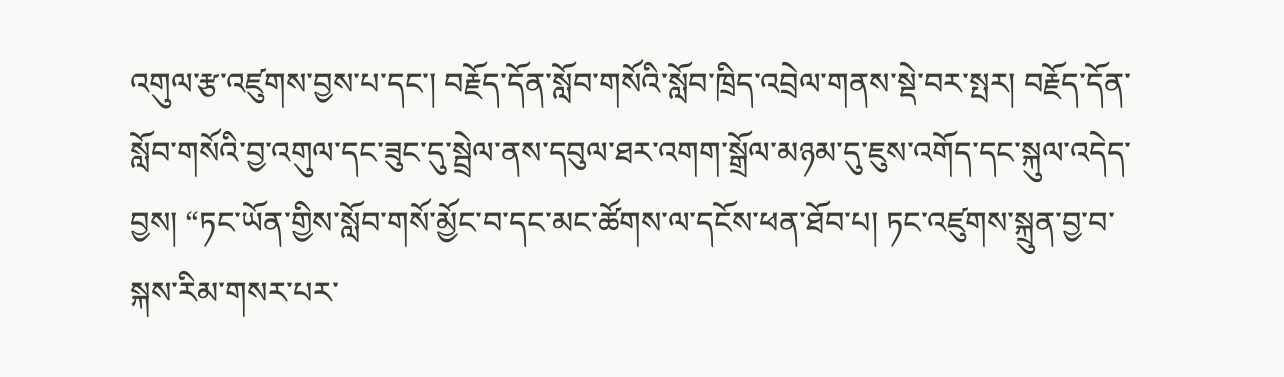འགུལ་རྩ་འཛུགས་བྱས་པ་དང་། བརྗོད་དོན་སློབ་གསོའི་སློབ་ཁྲིད་འབྲེལ་གནས་སྡེ་བར་སྤར། བརྗོད་དོན་སློབ་གསོའི་བྱ་འགུལ་དང་ཟུང་དུ་སྦྲེལ་ནས་དབུལ་ཐར་འགག་སྒྲོལ་མཉམ་དུ་ཇུས་འགོད་དང་སྐུལ་འདེད་བྱས། “ཏང་ཡོན་གྱིས་སློབ་གསོ་མྱོང་བ་དང་མང་ཚོགས་ལ་དངོས་ཕན་ཐོབ་པ། ཏང་འཛུགས་སྐྲུན་བྱ་བ་སྐས་རིམ་གསར་པར་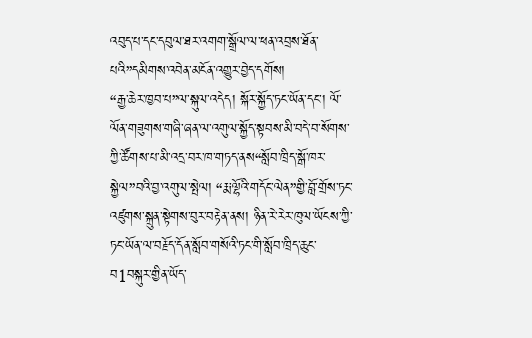འབུད་པ་དང་དབུལ་ཐར་འགག་སྒྲོལ་ལ་ཕན་འབྲས་ཐོན་པའི”དམིགས་འབེན་མངོན་འགྱུར་བྱེད་དགོས།
“རྒྱ་ཆེར་ཁྱབ་པ”ལ་སྐུལ་འདེད། སྐོར་སྐྱོད་ཏང་ཡོན་དང་། ལོ་ལོན་གཟུགས་གཞི་ཞན་ལ་འགུལ་སྐྱོད་སྟབས་མི་བདེ་བ་སོགས་ཀྱི་ཚོགས་པ་མི་འདྲ་བར་ཁ་གཏད་ནས“སློབ་ཁྲིད་སྒོ་ཁར་སྐྱེལ”བའི་བྱ་འགུལ་སྤེལ། “རྨ་ལྷོའི་གདོང་ལེན”གྱི་བློ་གྲོས་ཏང་འཛུགས་སྐྲུན་སྟེགས་བུར་བརྟེན་ནས། ཉིན་རེ་རེར་ཁུལ་ཡོངས་ཀྱི་ཏང་ཡོན་ལ་བརྗོད་དོན་སློབ་གསོའི་ཏང་གི་སློབ་ཁྲིད་ཆུང་བ1བསྐུར་གྱིན་ཡོད་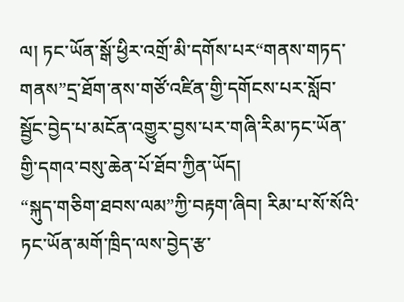ལ། ཏང་ཡོན་སྒོ་ཕྱིར་འགྲོ་མི་དགོས་པར“གནས་གཏད་གནས”དྲ་ཐོག་ནས་གཙོ་འཛིན་གྱི་དགོངས་པར་སློབ་སྦྱོང་བྱེད་པ་མངོན་འགྱུར་བྱས་པར་གཞི་རིམ་ཏང་ཡོན་གྱི་དགའ་བསུ་ཆེན་པོ་ཐོབ་ཀྱིན་ཡོད།
“སྐུད་གཅིག་ཐབས་ལམ”ཀྱི་བརྟག་ཞིབ། རིམ་པ་སོ་སོའི་ཏང་ཡོན་མགོ་ཁྲིད་ལས་བྱེད་རྩ་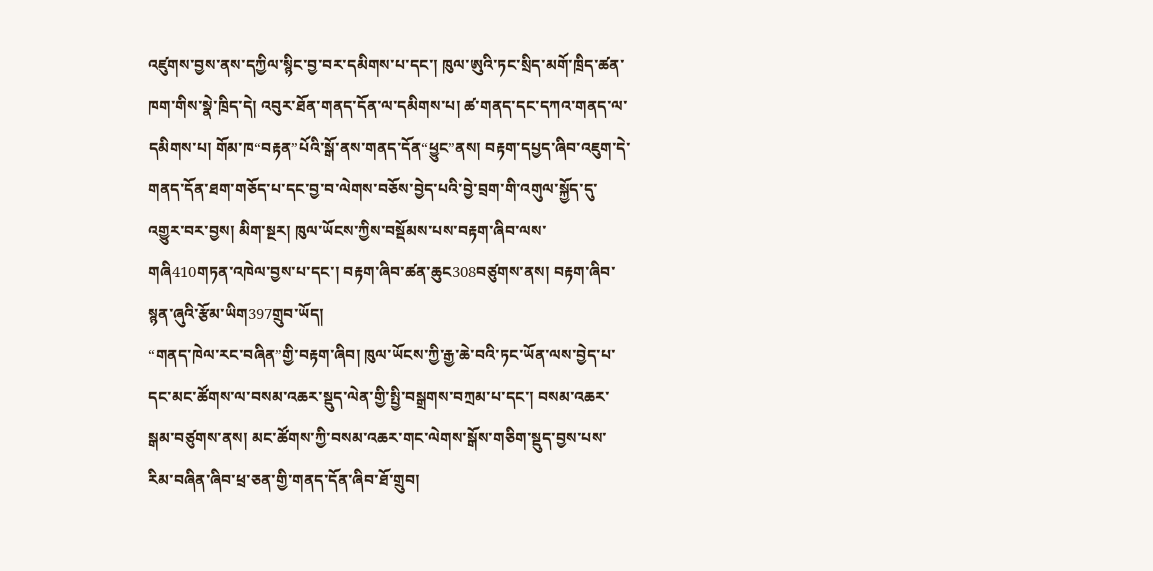འཛུགས་བྱས་ནས་དཀྱིལ་སྙིང་བྱ་བར་དམིགས་པ་དང་། ཁུལ་ཨུའི་ཏང་སྲིད་མགོ་ཁྲིད་ཚན་ཁག་གིས་སྣེ་ཁྲིད་དེ། འབུར་ཐོན་གནད་དོན་ལ་དམིགས་པ། ཚ་གནད་དང་དཀའ་གནད་ལ་དམིགས་པ། གོམ་ཁ“བརྟན”པོའི་སྒོ་ནས་གནད་དོན“ཕྱུང”ནས། བརྟག་དཔྱད་ཞིབ་འཇུག་དེ་གནད་དོན་ཐག་གཅོད་པ་དང་བྱ་བ་ལེགས་བཅོས་བྱེད་པའི་བྱེ་བྲག་གི་འགུལ་སྐྱོད་དུ་འགྱུར་བར་བྱས། མིག་སྔར། ཁུལ་ཡོངས་ཀྱིས་བསྡོམས་པས་བརྟག་ཞིབ་ལས་གཞི410གཏན་འཁེལ་བྱས་པ་དང་། བརྟག་ཞིབ་ཚན་ཆུང308བཙུགས་ནས། བརྟག་ཞིབ་སྙན་ཞུའི་རྩོམ་ཡིག397གྲུབ་ཡོད།
“གནད་ཁེལ་རང་བཞིན”གྱི་བརྟག་ཞིབ། ཁུལ་ཡོངས་ཀྱི་རྒྱ་ཆེ་བའི་ཏང་ཡོན་ལས་བྱེད་པ་དང་མང་ཚོགས་ལ་བསམ་འཆར་སྡུད་ལེན་གྱི་སྤྱི་བསྒྲགས་བཀྲམ་པ་དང་། བསམ་འཆར་སྒམ་བཙུགས་ནས། མང་ཚོགས་ཀྱི་བསམ་འཆར་གང་ལེགས་སྒོས་གཅིག་སྡུད་བྱས་པས་རིམ་བཞིན་ཞིབ་ཕྲ་ཅན་གྱི་གནད་དོན་ཞིབ་ཐོ་གྲུབ།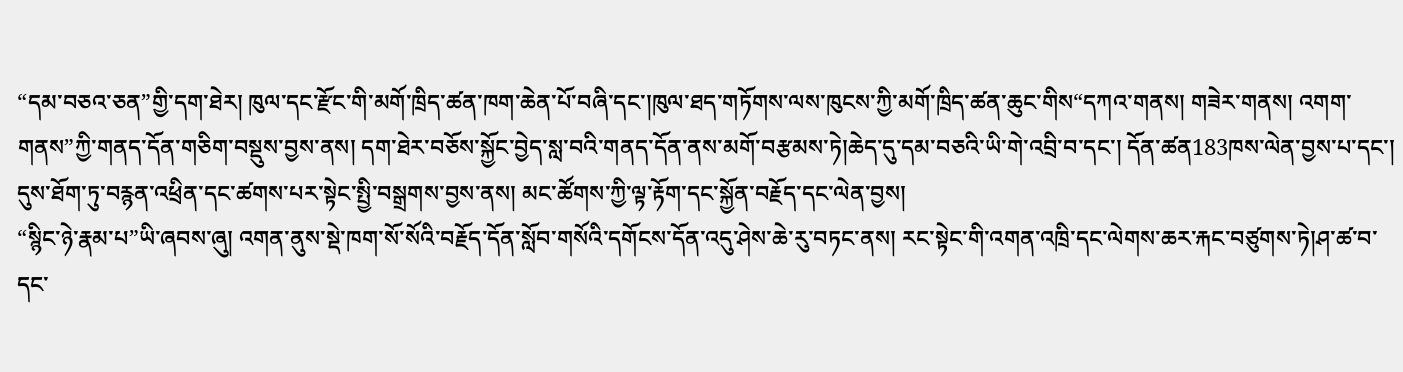“དམ་བཅའ་ཅན”གྱི་དག་ཐེར། ཁུལ་དང་རྫོང་གི་མགོ་ཁྲིད་ཚན་ཁག་ཆེན་པོ་བཞི་དང་།ཁུལ་ཐད་གཏོགས་ལས་ཁུངས་ཀྱི་མགོ་ཁྲིད་ཚན་ཆུང་གིས“དཀའ་གནས། གཟེར་གནས། འགག་གནས”ཀྱི་གནད་དོན་གཅིག་བསྡུས་བྱས་ནས། དག་ཐེར་བཅོས་སྐྱོང་བྱེད་སླ་བའི་གནད་དོན་ནས་མགོ་བརྩམས་ཏེ།ཆེད་དུ་དམ་བཅའི་ཡི་གེ་འབྲི་བ་དང་། དོན་ཚན183ཁས་ལེན་བྱས་པ་དང་། དུས་ཐོག་ཏུ་བརྙན་འཕྲིན་དང་ཚགས་པར་སྟེང་སྤྱི་བསྒྲགས་བྱས་ནས། མང་ཚོགས་ཀྱི་ལྟ་རྟོག་དང་སྐྱོན་བརྗོད་དང་ལེན་བྱས།
“སྙིང་ཉེ་རྣམ་པ”ཡི་ཞབས་ཞུ། འགན་ནུས་སྡེ་ཁག་སོ་སོའི་བརྗོད་དོན་སློབ་གསོའི་དགོངས་དོན་འདུ་ཤེས་ཆེ་རུ་བཏང་ནས། རང་སྟེང་གི་འགན་འཁྲི་དང་ལེགས་ཆར་རྐང་བཙུགས་ཏེ།ཤ་ཚ་བ་དང་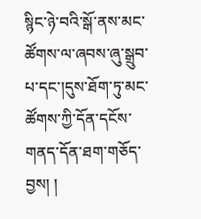སྙིང་ཉེ་བའི་སྒོ་ནས་མང་ཚོགས་ལ་ཞབས་ཞུ་སྒྲུབ་པ་དང་།དུས་ཐོག་ཏུ་མང་ཚོགས་ཀྱི་དོན་དངོས་གནད་དོན་ཐག་གཅོད་བྱས། །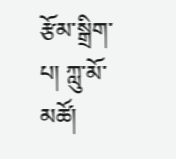རྩོམ་སྒྲིག་པ། ཀླུ་མོ་མཚོ།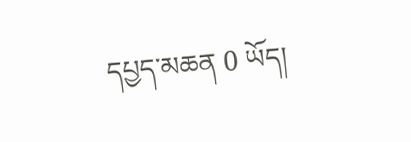དཔྱད་མཆན 0 ཡོད།